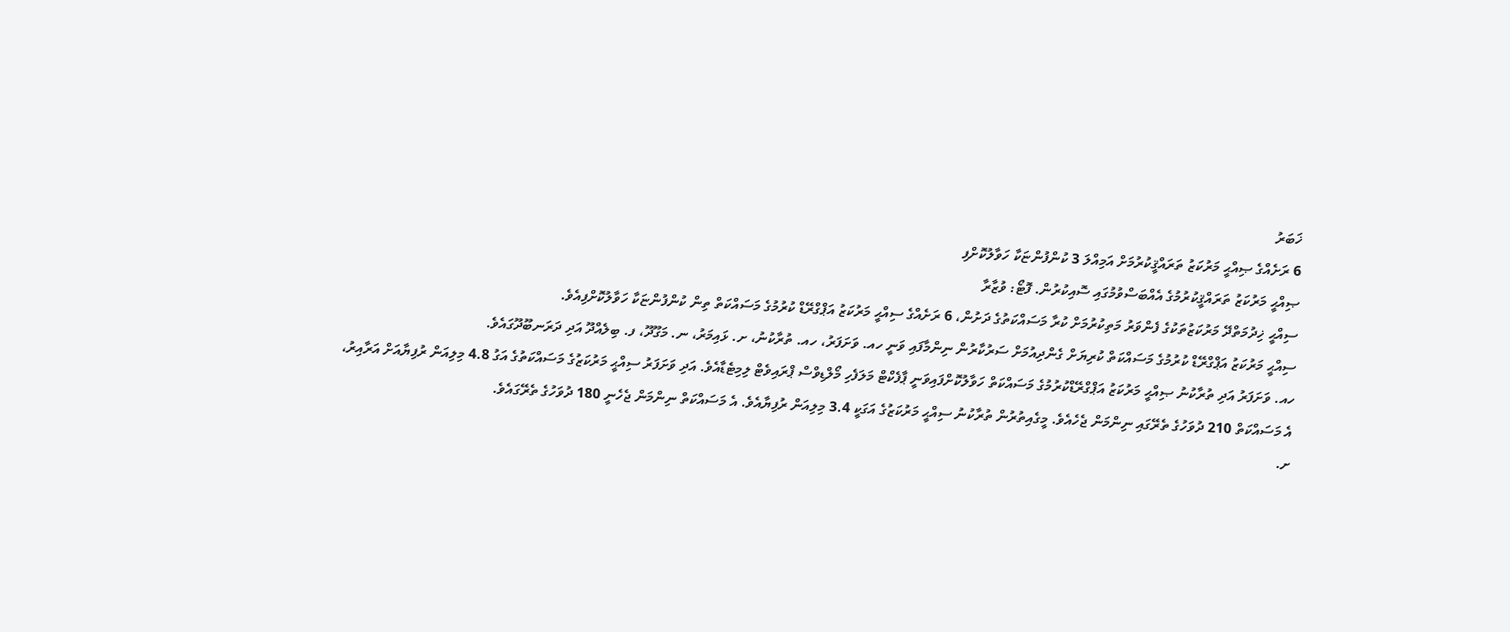ޚަބަރު
6 ރަށެއްގެ ޞިއްޙީ މަރުކަޒު ތަރައްޤީކުރުމަށް އަމިއްލަ 3 ކުންފުންޏަކާ ހަވާލުކޮށްފި
ޞިއްޙީ މަރުކަޒު ތަރައްޤީކުރުމުގެ އެއްބަސްވުމުގައި ސޮއިކުރުން. ފޮޓޯ: ވުޒާރާ
ސިއްޙީ ޚިދުމަތްދޭ މަރުކަޒުތަކުގެ ފެންވަރު މަތިކުރުމަށް ކުރާ މަސައްކަތުގެ ދަށުން، 6 ރަށެއްގެ ސިއްޙީ މަރުކަޒު އަޕްގްރޭޑް ކުރުމުގެ މަސައްކަތް ތިން ކުންފުންޏަކާ ހަވާލުކޮށްފިއެވެ.
ސިއްޙީ މަރުކަޒު އަޕްގްރޭޑް ކުރުމުގެ މަސައްކަތް ކުރިޔަށް ގެންދިއުމަށް ސަރުކާރުން ނިންމާފައި ވަނީ ހއ. ވަށަފަރު، ހއ. ތުރާކުނު، ށ. ޅައިމަރު، ނ. މަގޫދޫ، ފ. ބިލެއްދޫ އަދި ދަރަނބޫދޫގައެވެ.
ހއ. ވަށަފަރު އަދި ތުރާކުނު ޞިއްޙީ މަރުކަޒު އަޕްގްރޭޑްކުރުމުގެ މަސައްކަތް ހަވާލުކޮށްފައިވަނީ ޕާފެކްޓް މަލަފެހި މޯލްޑިވްސް ޕްރައިވެޓް ލިމިޓެޑާއެވެ. އަދި ވަށަފަރު ސިއްޙީ މަރުކަޒުގެ މަސައްކަތުގެ އަގު 4.8 މިލިއަން ރުފިޔާއަށް އަރާއިރު، އެ މަސައްކަތް 210 ދުވަހުގެ ތެރޭގައި ނިންމަން ޖެހެއެވެ. މީގެއިތުރުން ތުރާކުނު ސިއްޙީ މަރުކަޒުގެ އަގަކީ 3.4 މިލިއަން ރުފިޔާއެވެ. އެ މަސައްކަތް ނިންމަން ޖެހެނީ 180 ދުވަހުގެ ތެރޭގައެވެ.
ށ.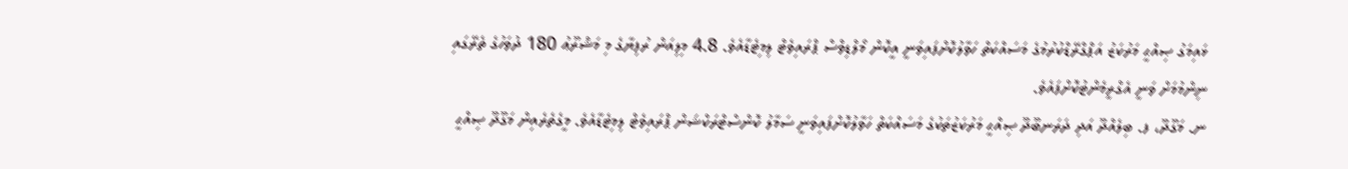ޅައިމަގު ޞިއްޙީ މަރުކަޒު އަޕްގްރޭޑްކުރުމުގެ މަސައްކަތް ހަވާލުކޮށްފައިވަނީ އީކޮން މޯލްޑިވްސް ޕްރައިވެޓް ލިމިޓެޑާއެވެ. 4.8 މިލިއަން ރުފިޔާގެ މި މަޝްރޫޢު 180 ދުވަހުގެ ތެރޭގައި ނިންމުމަށް ވަނީ އެގްރީމެންޓުކޮށްފައެވެ.
ނ. މަގޫދޫ، ފ. ބިލެއްދޫ އަދި ދަރަނބޫދޫ ޞިއްޙީ މަރުކަޒުތަކުގެ މަސައްކަތް ހަވާލުކޮށްފައިވަނީ ސަމާލު ކޮންސްޓްރަކްޝަން ޕްރައިވެޓް ލިމިޓެޑާއެވެ. މީގެތެރެއިން މަގޫދޫ ޞިއްޙީ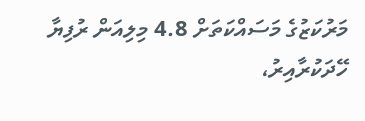މަރުކަޒުގެ މަސައްކަތަށް 4.8 މިލިއަން ރުފިޔާ ހޭދަކުރާއިރު،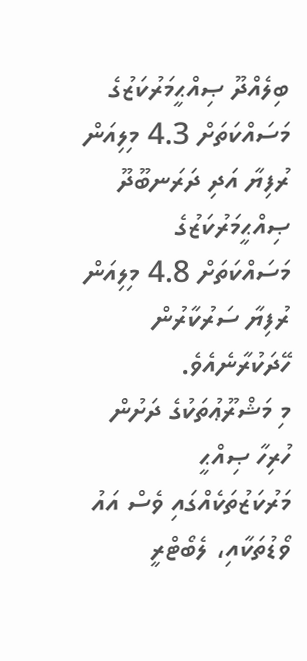ބިލެއްދޫ ޞިއްޙީމަރުކަޒުގެ މަސައްކަތަށް 4.3 މިލިއަން ރުފިޔާ އަދި ދަރަނބޫދޫ ޞިއްޙީމަރުކަޒުގެ މަސައްކަތަށް 4.8 މިލިއަން ރުފިޔާ ސަރުކާރުން ހޭދަކުރާނެއެވެ.
މި މަޝްރޫޢުތަކުގެ ދަށުން ހުރިހާ ޞިއްޙީ މަރުކަޒުތަކެއްގައި ވެސް އައު ވޯޑުތަކާއި، ލެބޯޓްރީ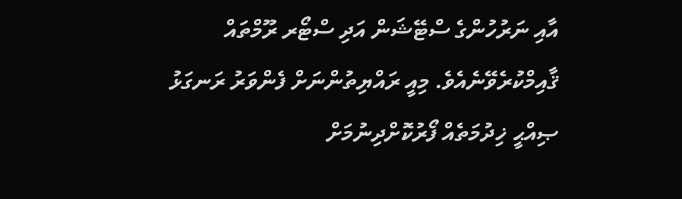އާއި ނަރުހުންގެ ސްޓޭޝަން އަދި ސްޓޯރ ރޫމްތައް ޤާއިމްކުރެވޭނެއެވެ. މިއީ ރައްޔިތުންނަށް ފެންވަރު ރަނގަޅު ޞިއްޙީ ޚިދުމަތެއް ފޯރުކޮށްދިނުމަށް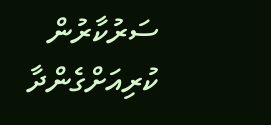ސަރުކާރުން ކުރިއަށްގެންދާ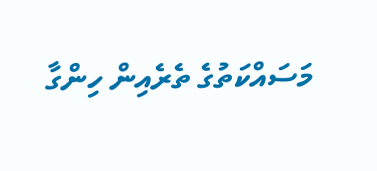މަސައްކަތުގެ ތެރެއިން ހިންގާ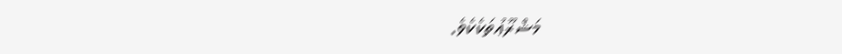މަޝްރޫޢުތަކެކެވެ.